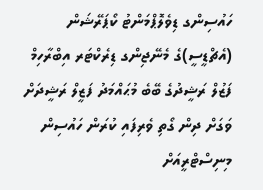ހައުސިންގ ޑިވެލޮޕްމަންޓު ކޯޕަރޭޝަން (އެޗްޑީސީ)ގެ މެނޭޖިންގ ޑިރެކްޓަރ އިބްރާހިމް ފަޒުލް ރަޝީދުގެ ބޭބެ މުޙައްމަދު ފަޒީލް ރަޝީދަށް ވަގަށް ދިން ގޯތި ވެރިފައި ކުރަން ހައުސިން މިނިސްޓްރީއަށް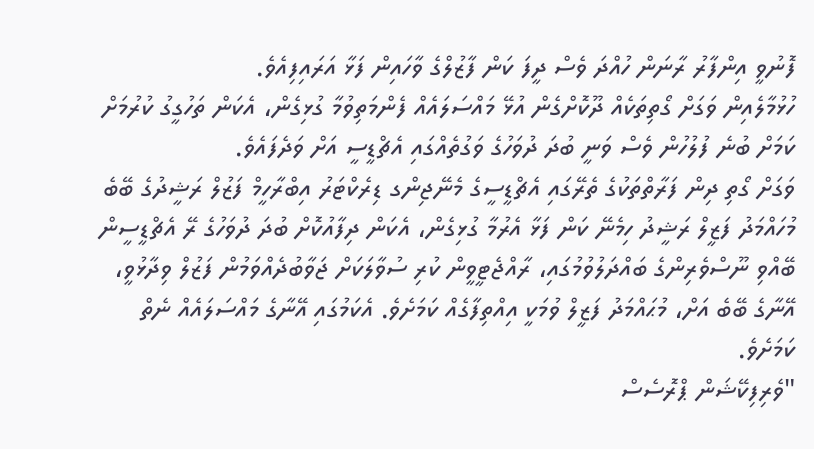ފޮނުވީ އިންފާރު ރާނަން ހުއްދަ ވެސް ދީފަ ކަން ފާޒުލްގެ ވާހައިން ފަޅާ އަރައިފިއެވެ.
ހުޅުމާލެއިން ވަގަށް ގޯތިތަކެއް ދޫކޮށްގެން އުޅޭ މައްސަލައެއް ފެންމަތިވުމާ ގުޅިގެން، އެކަން ތަހުގީގު ކުރުމަށް ކަމަށް ބުނެ ފުލުހުން ވެސް ވަނީ ބުދަ ދުވަހުގެ ވަގުތެއްގައި އެޗްޑީސީ އަށް ވަދެފައެވެ.
ވަގަށް ގޯތި ދިން ފަރާތްތަކުގެ ތެރޭގައި އެޗްޑީސީގެ މެނޭޖިންގ ޑިރެކްޓަރު އިބްރާހީމް ފަޒުލް ރަޝީދުގެ ބޭބެ މުހައްމަދު ފަޒީލް ރަޝީދު ހިމެނޭ ކަން ފަޅާ އެރުމާ ގުޅިގެން، އެކަން ދިފާއުކޮށް ބުދަ ދުވަހުގެ ރޭ އެޗްޑީސީން ބޭއްވި ނޫސްވެރިންގެ ބައްދަލުވުމުގައި، ރާއްޖެޓީވީން ކުރި ސުވާލަކަށް ޖަވާބުދެއްވަމުން ފަޒުލް ވިދާޅުވީ، އޭނާގެ ބޭބެ އަށް، މުޙައްމަދު ފަޒީލް ވުމަކީ އިއްތިފާގެއް ކަމަށެވެ. އެކަމުގައި އޭނާގެ މައްސަލައެއް ނެތް ކަމަށެވެ.
"ވެރިފިކޭޝަން ޕްރޮސެސް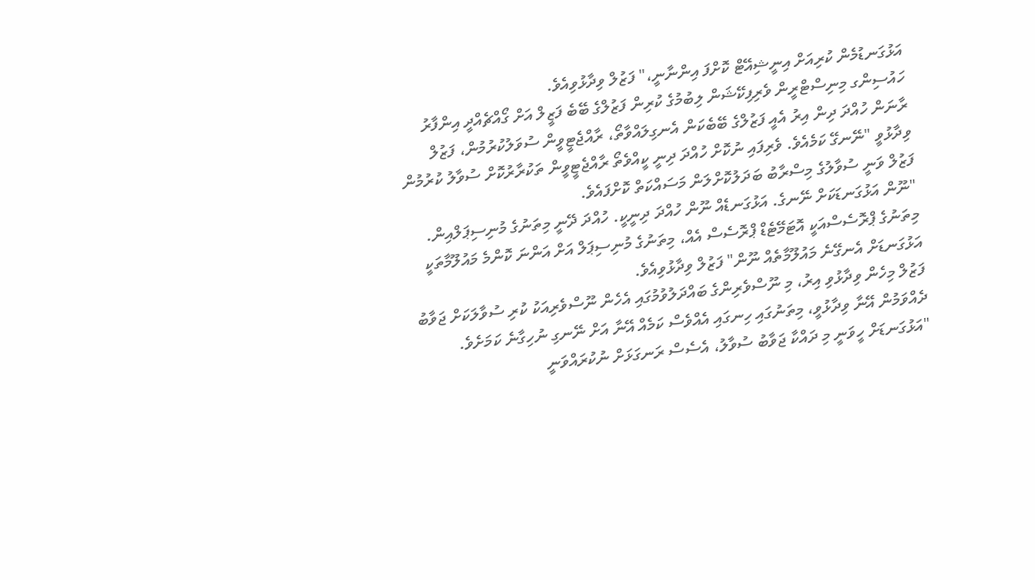އަޅުގަނޑުމެން ކުރިއަށް އިނީޝިއޭޓް ކޮށްފަ އިންނާނީ،" ފަޒުލް ވިދާޅުވިއެވެ.
ހައުސިންގ މިނިސްޓްރީން ވެރިފިކޭޝަން ލިބުމުގެ ކުރިން ފަޒުލްގެ ބޭބެ ފަޒީލް އަށް ގޯއްޗެއްދީ އިންފާރު ރާނަން ހުއްދަ ދިން އިރު އެއީ ފަޒުލްގެ ބޭބެކަން އެނގިލައްވާތޯ، ރާއްޖެޓީވީން ސުވަލުކުރުމުން، ފަޒުލް ވިދާޅުވީ "ނޭނގޭ ކަމެއެވެ. ވެރިފައި ނުކޮށް ހުއްދަ ދިނީ ކީއްވެތޯ ރާއްޖެޓީވީން ތަކުރާރުކޮށް ސުވާލު ކުރުމުން ފަޒުލް ވަނީ ސުވާލުގެ މިސްރާބު ބަދަލުކޮށްލަން މަސައްކަތް ކޮށްފައެވެ.
"ނޫން އަޅުގަނޑަކަށް ނޭނގެ. އަޅުގަނޑެއް ނޫން ހުއްދަ ދިނީކީ. ހުއްދަ ދޭނީ މިތަނުގެ މުނިސިޕަލްއިން. މިތަނުގެ ޕްރޮސެސްއަކީ އޮޓަމޭޓެޑް ޕްރޮސެސް އެއް، މިތަނުގެ މުނިސިޕަލް އަށް އަންނަ ކޮންމެ މައުލޫމާތަކީ އަޅުގަނޑަށް އެނގޭނެ މައުލޫމާތެއް ނޫން" ފަޒުލް ވިދާޅުވިއެވެ.
ފަޒުލް މިހެން ވިދާޅުވި އިރު، މި ނޫސްވެރިންގެ ބައްދަލުވުމުގައި އެހެން ނޫސްވެރިއަކު ކުރި ސުވާލަކަށް ޖަވާބު ދެއްވަމުން އޭނާ ވިދާޅުވީ، މިތަނުގައި ހިނގައި އެއްވެސް ކަމެއް އޭނާ އަށް ނޭނގި ނުހިގާނެ ކަމަށެވެ.
"އަޅުގަނޑަށް ހީވަނީ މި ދައްކާ ޖަވާބު ސުވާލު، އެސެސް ރަނގަޅަށް ނުކުރައްވަނީ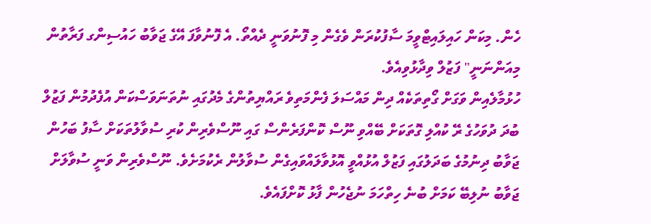ހެން. މިކަން ހައިލައިޓްވީމަ ސާފުކުރަން ވެގެން މި ފޮނުވަނީ ދެއްތޯ. އެ ފޮނުވާފަ އޭގެ ޖަވާބު ހައުސިންގ ފަރާތުން މިއަންނަނީ" ފަޒުލް ވިދާޅުވިއެވެ.
ހުޅުމާލެއިން ވަގަށް ގޯތިތަކެއް ދިން މައްސަލަ ފެންމަތިވެ ރައްޔިތުންގެ މެދުގައި ނުތަނަވަސްކަން އުފެދުމުން ފަޒުލް ބުދަ ދުވަހުގެ ރޭ ކުއްލި ގޮތަކަށް ބޭއްވި ނޫސް ކޮންފަރެންސް ގައި ނޫސްވެރިން ކުރި ސުވާލުތަކަށް ސާފު ބަހުން ޖަވާބު ދިނުމުގެ ބަދަލުގައި ފަޒުލް އުޅުއްވީ އޮޅުވާލައްވައިގެން ސުވާލުން ރެކުމަށެވެ. ނޫސްވެރިން ވަނީ ސުވާލަށް ޖަވާބު ނުލިބޭ ކަމަށް ބުނެ ހިތްހަމަ ނުޖެހުން ފާޅު ކޮށްފައެވެ.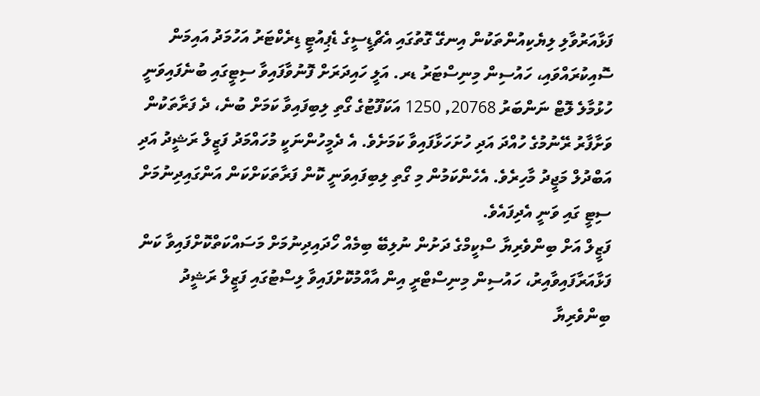ފަޅާއަރުވާލި ލިޔެކިއުންތަކުން އިނގޭ ގޮތުގައި އެޗްޑީސީގެ ޑެޕިއުޓީ ޑިރެކްޓަރު އަހުމަދު އައިމަން ސޮއިކުރައްވައި، ހައުސިން މިނިސްޓަރު ޑރ. އަލީ ހައިދަރަށް ފޮނުވާފައިވާ ސިޓީގައި ބުނެފައިވަނީ ހުޅުމާލެ ލޮޓް ނަންބަރު 20768, 1250 އަކަފޫޓުގެ ގޯތި ލިބިފައިވާ ކަމަށް ބުނެ، ދެ ފަރާތަކުން ވަށާފާރު ރޭނުމުގެ ހުއްދަ އަދި ހުށަހަޅާފައިވާ ކަމަށެވެ. އެ ދެމީހުންނަކީ މުހައްމަދު ފަޒީލް ރަޝީދު އަދި އަބްދުލް މަޖީދު މާހިރެވެ. އެހެންކަމުން މި ގޯތި ލިބިފައިވަނީ ކޮން ފަރާތަކަށްކަން އަންގައިދިނުމަށް ސިޓީ ގައި ވަނީ އެދިފައެވެ.
ފަޒީލް އަށް ބިންވެރިޔާ ސްކީމްގެ ދަށުން ނުލިބޭ ބިމެއް ހޯދައިދިނުމަށް މަސައްކަތްކޮށްފައިވާ ކަން ފަޅާއަރާފައިވާއިރު، ހައުސިން މިނިސްޓްރީ އިން އާއްމުކޮށްފައިވާ ލިސްޓުގައި ފަޒީލް ރަޝީދު ބިންވެރިޔާ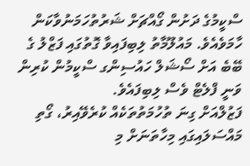ސްކީމުގެ ދަށުން ގޯއްޗަށް ޝަރުތުހަމަނުވާކަން ހާމަވެއެވެ. މައުލޫމާތު ލިބިފައިވާ ގޮތުގައި ފަޒްލު ގެ ބޭބެ އަށް ސޯޝަލް ހައުސިންގ ސްކީމުން ކުރިން ވަނީ ފްލެޓް ވެސް ލިބިފައެވެ.
ފަޒުލްއަށް ގިނަ ތުހުމަތުތަކެއް ކުރެވޭއިރު، ގޯތި މައްސަލައިގައި މިހާތަނަށް މި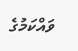ވައްކަމުގެ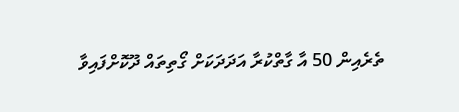ތެރެއިން 50 އާ ގާތްކުރާ އަދަދަކަށް ގޯތިތައް ދޫކޮށްފައިވާ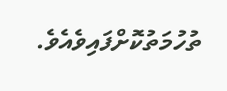ތުހުމަތުކޮށްފައިވެއެވެ.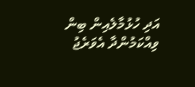އަދި ހުޅުމާލެއިން ބިން ވިއްކަމުންދާ އެވަރެޖު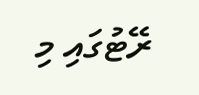ރޭޓުގައި މި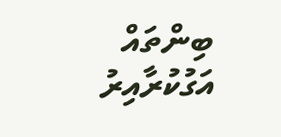ބިންތައް އަގުކުރާއިރު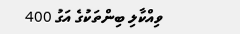ވިއްކާލި ބިންތަކުގެ އަގު 400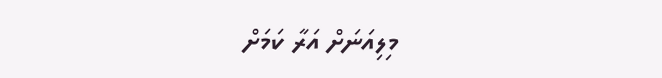މިލިއަނަށް އަރާ ކަމަށް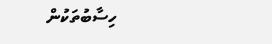ހިސާބުތަކުން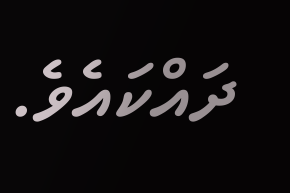ދައްކައެވެ.